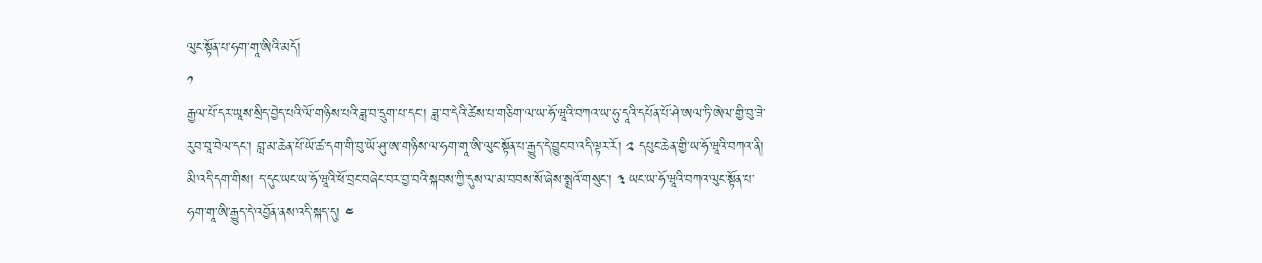ལུང་སྟོན་པ་ཧག་གཱ་ཨིའི་མདོ།
༡
རྒྱལ་པོ་དར་ཡཱས་སྲིད་བྱེད་པའི་ལོ་གཉིས་པའི་ཟླ་བ་དྲུག་པ་དང་། ཟླ་བ་དེའི་ཚེས་པ་གཅིག་ལ་ཡ་ཧོ་ཝཱའི་བཀའ་ཡ་ཧུ་དཱའི་དཔོན་པོ་ཤེ་ཨལ་ཏི་ཨེལ་གྱི་བུ་ཟེ་རུབ་བཱ་བེལ་དང་། བླ་མ་ཆེན་པོ་ཡོ་ཚ་དག་གི་བུ་ཡོ་ཤུ་ཨ་གཉིས་ལ་ཧག་གཱ་ཨི་ལུང་སྟོན་པ་རྒྱུད་དེ་བྱུང་བ་འདི་ལྟར་རོ། ༢ དཔུང་ཆེན་གྱི་ཡ་ཧོ་ཝཱའི་བཀའ་ནི། མི་འདི་དག་གིས། ད་དུང་ཡང་ཡ་ཧོ་ཝཱའི་ཕོ་བྲང་བཞེང་བར་བྱ་བའི་སྐབས་ཀྱི་དུས་ལ་མ་བབས་སོ་ཞེས་སྨྲའོ་གསུང་། ༣ ཡང་ཡ་ཧོ་ཝཱའི་བཀའ་ལུང་སྟོན་པ་ཧག་གཱ་ཨི་རྒྱུད་དེ་འབྱོན་ནས་འདི་སྐད་དུ། ༤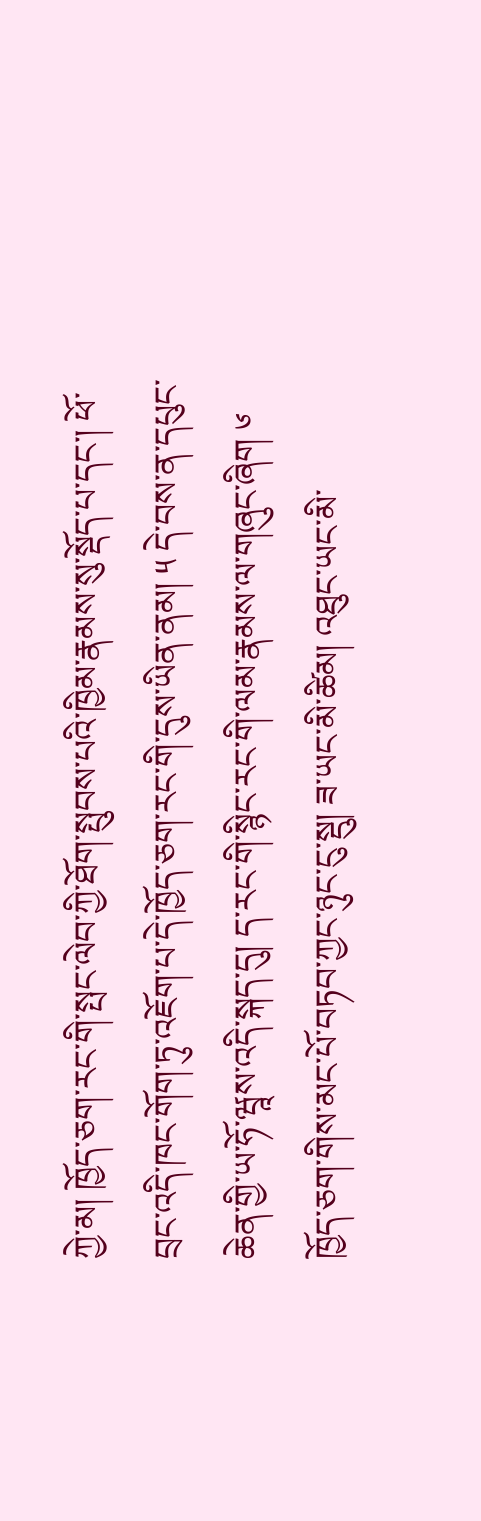ཀྱེ་མ། ཁྱོད་ཅག་རང་གི་སྤང་ལེབ་ཀྱི་ཐོག་སྤུབས་པའི་ཁྱིམ་རྣམས་སུ་སྡོད་པ་དང་། ཕོ་བྲང་འདི་ཁང་གོག་ཏུ་འཇོག་པ་དེ་ཁྱོད་ཅག་རང་གི་དུས་ཡིན་ནམ། ༥ དེ་བས་ན་དཔུང་ཆེན་གྱི་ཡ་ཧོ་ཝཱས་འདི་སྐད་དུ། ད་རང་གི་སྙིང་རང་གི་ལམ་རྣམས་ལ་གཞུང་ཞིག ༦ ཁྱོད་ཅག་གིས་མང་པོ་བཏབ་ཀྱང་ཉུང་ངུ་སྡུ། ཟ་ཡང་མི་ཚིམ། འཐུང་ཡང་མི་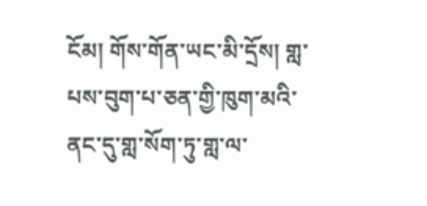ངོམ། གོས་གོན་ཡང་མི་དྲོས། གླ་པས་བུག་པ་ཅན་གྱི་ཁུག་མའི་ནང་དུ་གླ་སོག་ཏུ་གླ་ལ་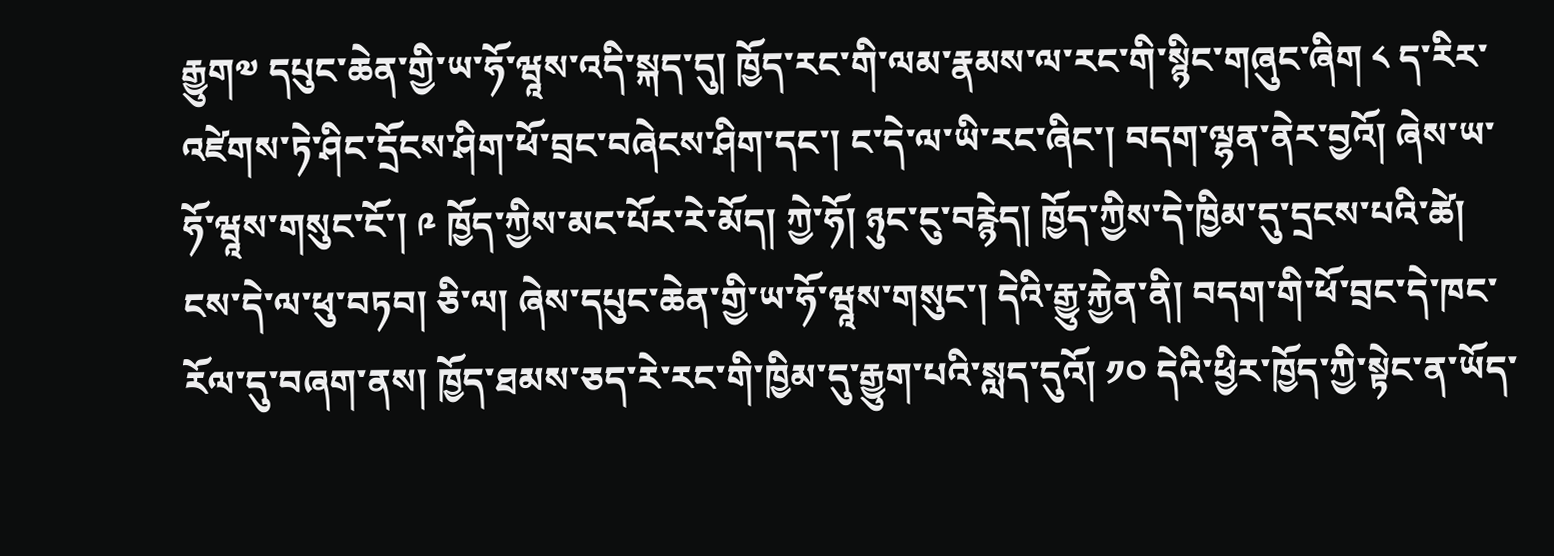རྒྱུག༧ དཔུང་ཆེན་གྱི་ཡ་ཧོ་ཝཱས་འདི་སྐད་དུ། ཁྱོད་རང་གི་ལམ་རྣམས་ལ་རང་གི་སྙིང་གཞུང་ཞིག ༨ ད་རིར་འཛེགས་ཏེ་ཤིང་དྲོངས་ཤིག་ཕོ་བྲང་བཞེངས་ཤིག་དང་། ང་དེ་ལ་ཡི་རང་ཞིང་། བདག་ལྷན་ནེར་བྱའོ། ཞེས་ཡ་ཧོ་ཝཱས་གསུང་ངོ་། ༩ ཁྱོད་ཀྱིས་མང་པོར་རེ་མོད། ཀྱེ་ཧོ། ཉུང་ངུ་བརྙེད། ཁྱོད་ཀྱིས་དེ་ཁྱིམ་དུ་དྲངས་པའི་ཚེ། ངས་དེ་ལ་ཕུ་བཏབ། ཅི་ལ། ཞེས་དཔུང་ཆེན་གྱི་ཡ་ཧོ་ཝཱས་གསུང་། དེའི་རྒྱུ་རྐྱེན་ནི། བདག་གི་ཕོ་བྲང་དེ་ཁང་རོལ་དུ་བཞག་ནས། ཁྱོད་ཐམས་ཅད་རེ་རང་གི་ཁྱིམ་དུ་རྒྱུག་པའི་སླད་དུའོ། ༡༠ དེའི་ཕྱིར་ཁྱོད་ཀྱི་སྟེང་ན་ཡོད་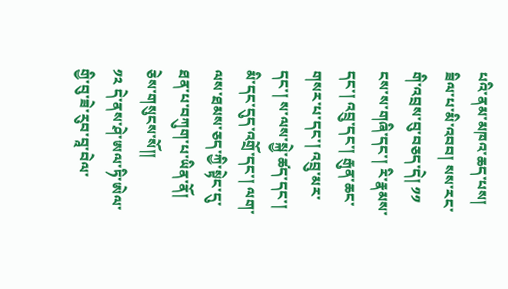པའི་ནམ་མཁའ་ཆད་པས། ཟིལ་པ་མི་འབབ། སས་རང་གི་འབྲས་བུ་བཅད་དེ། ༡༡ ངས་ས་གཞི་དང་། རི་རྣམས་དང་། འབྲུ་དང་། རྒུན་ཆང་གསར་པ་དང་། འབྲུ་མར་དང་། ས་ལས་སྐྱེ་ཚད་དང་། མི་དང་དུད་འགྲོ་དང་། ལག་ལས་ཐམས་ཅད་ཀྱི་སྟེང་དུ་ཐན་པ་བཀུག་པ་ཡིན་ནོ། ཅེས་གསུངས་སོ༎
༡༢ དེ་ནས་ཤེ་ཨལ་ཏི་ཨེལ་གྱི་བུ་ཟེ་རུབ་བཱ་བེལ་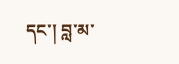དང་། བླ་མ་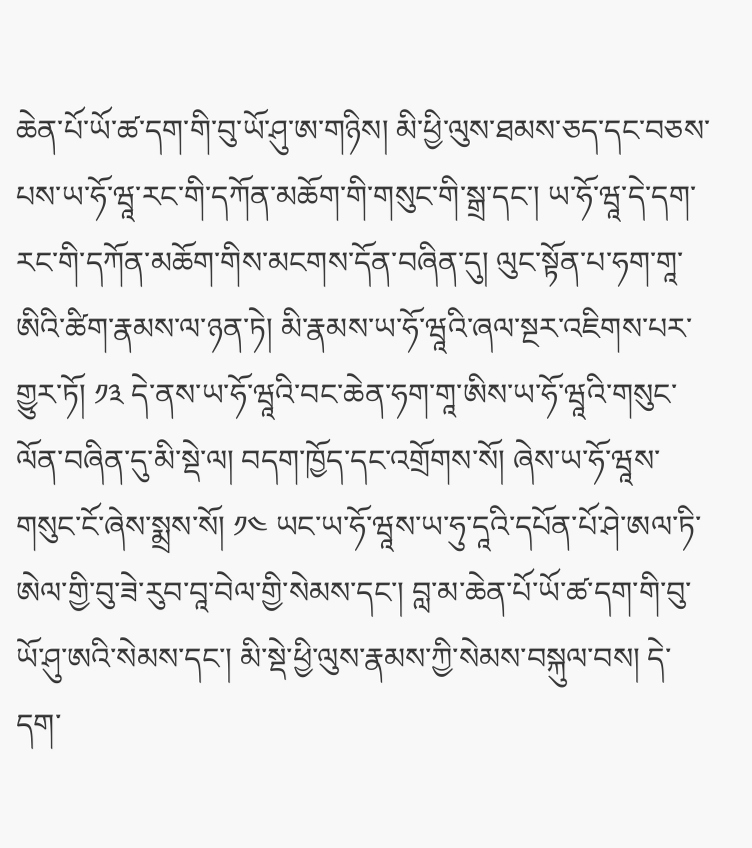ཆེན་པོ་ཡོ་ཚ་དག་གི་བུ་ཡོ་ཤུ་ཨ་གཉིས། མི་ཕྱི་ལུས་ཐམས་ཅད་དང་བཅས་པས་ཡ་ཧོ་ཝཱ་རང་གི་དཀོན་མཆོག་གི་གསུང་གི་སྒྲ་དང་། ཡ་ཧོ་ཝཱ་དེ་དག་རང་གི་དཀོན་མཆོག་གིས་མངགས་དོན་བཞིན་དུ། ལུང་སྟོན་པ་ཧག་གཱ་ཨིའི་ཚིག་རྣམས་ལ་ཉན་ཏེ། མི་རྣམས་ཡ་ཧོ་ཝཱའི་ཞལ་སྔར་འཇིགས་པར་གྱུར་ཏོ། ༡༣ དེ་ནས་ཡ་ཧོ་ཝཱའི་བང་ཆེན་ཧག་གཱ་ཨིས་ཡ་ཧོ་ཝཱའི་གསུང་ལོན་བཞིན་དུ་མི་སྡེ་ལ། བདག་ཁྱོད་དང་འགྲོགས་སོ། ཞེས་ཡ་ཧོ་ཝཱས་གསུང་ངོ་ཞེས་སྨྲས་སོ། ༡༤ ཡང་ཡ་ཧོ་ཝཱས་ཡ་ཧུ་དཱའི་དཔོན་པོ་ཤེ་ཨལ་ཏི་ཨེལ་གྱི་བུ་ཟེ་རུབ་བཱ་བེལ་གྱི་སེམས་དང་། བླ་མ་ཆེན་པོ་ཡོ་ཚ་དག་གི་བུ་ཡོ་ཤུ་ཨའི་སེམས་དང་། མི་སྡེ་ཕྱི་ལུས་རྣམས་ཀྱི་སེམས་བསྐུལ་བས། དེ་དག་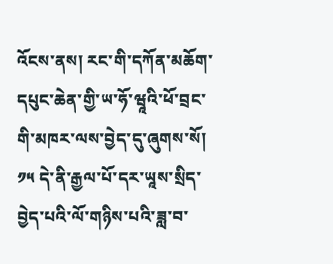འོངས་ནས། རང་གི་དཀོན་མཆོག་དཔུང་ཆེན་གྱི་ཡ་ཧོ་ཝཱའི་ཕོ་བྲང་གི་མཁར་ལས་བྱེད་དུ་ཞུགས་སོ། ༡༥ དེ་ནི་རྒྱལ་པོ་དར་ཡཱས་སྲིད་བྱེད་པའི་ལོ་གཉིས་པའི་ཟླ་བ་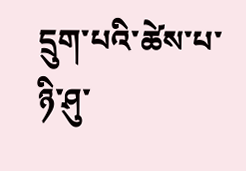དྲུག་པའི་ཚེས་པ་ཉི་ཤུ་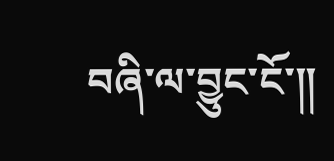བཞི་ལ་བྱུང་ངོ་༎